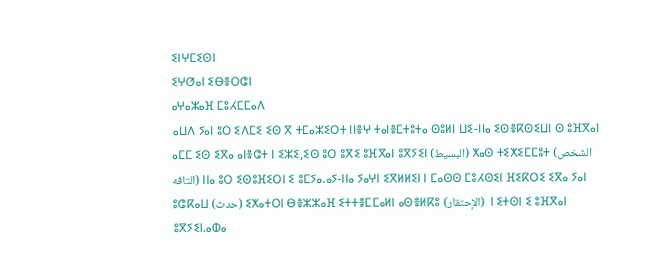ⵉⵏⵖⵎⵉⵙⵏ
ⵉⵖⵚⴰⵏ ⵉⴱⴻⵔⵛⵏ
ⴰⵖⴰⵣⴰⴼ ⵎⵓⵃⵎⵎⴰⴷ
ⴰⵡⴷ ⵢⴰⵏ ⵓⵔ ⵉⴷⵎⵉ ⵉⵙ ⴳ ⵜⵎⴰⵣⵉⵔⵜ ⵏⵏⴻⵖ ⵜⴰⵏⴻⵎⵜⵓⵜⴰ ⵙⵓⵍⵏ ⵡⵉ-ⵏⵏⴰ ⵉⵙⴻⴽⵙⵉⵡⵏ ⵙ ⵓⴼⴳⴰⵏ ⴰⵎⵎ ⵉⵙ ⵉⴳⴰ ⴰⵏⴻⵛⵜ ⵏ ⵉⵣⵉ,ⵉⵙ ⵓⵔ ⵓⴳⵉ ⵓⴼⴳⴰⵏ ⵓⴳⵢⵉⵏ (البسيط) ⵅⴰⵙ ⵜⵉⵅⵉⵎⵎⵓⵜ (الشخص التافه) ⵏⵏⴰ ⵓⵔ ⵉⵙⵓⴼⵉⵔⵏ ⵉ ⵓⵎⵢⴰ.ⴰⵢ-ⵏⵏⴰ ⵢⴰⵖⵏ ⵉⴳⵍⵍⵉⵏ ⵏ ⵎⴰⵙⵙ ⵎⵓⵃⵙⵉⵏ ⴼⵉⴽⵔⵉ ⵉⴳⴰ ⵢⴰⵏ ⵓⵛⴽⴰⵡ (حدث) ⵉⵅⴰⵜⵔⵏ ⴱⴻⵣⵣⴰⴼ ⵉⵜⵜⴻⵎⵎⴰⵍⵏ ⴰⵙⴻⵍⴽⵓ (الإحتقار)  ⵏ ⵉⵜⵙⵏ ⵉ ⵓⴼⴳⴰⵏ ⵓⴳⵢⵉⵏ.ⴰⵀⴰ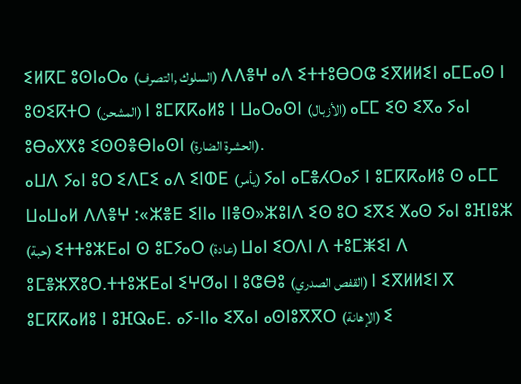ⵉⵍⴽⵎ ⵓⵙⵏⴰⵔⴰ (السلوك ,التصرف) ⴷⴷⴻⵖ ⴰⴷ ⵉⵜⵜⵓⴱⵔⵛ ⵉⴳⵍⵍⵉⵏ ⴰⵎⵎⴰⵙ ⵏ ⵓⵙⵉⴽⵜⵔ (المشحن) ⵏ ⵓⵎⴽⴽⴰⵍⵓ ⵏ ⵡⴰⵔⴰⵙⵏ (الأزبال) ⴰⵎⵎ ⵉⵙ ⵉⴳⴰ ⵢⴰⵏ ⵓⴱⴰⵅⵅⵓ ⵉⵙⵙⴻⴱⵏⴰⵙⵏ (الحشرة الضارة).
ⴰⵡⴷ ⵢⴰⵏ ⵓⵔ ⵉⴷⵎⵉ ⴰⴷ ⵉⵏⵀⴹ (يأمر) ⵢⴰⵏ ⴰⵎⴻⵃⵔⴰⵢ ⵏ ⵓⵎⴽⴽⴰⵍⵓ ⵙ ⴰⵎⵎ ⵡⴰⵡⴰⵍ ⴷⴷⴻⵖ :«ⵣⴻⴹ ⵉⵏⵏⴰ ⵏⵏⴻⵙ»ⵣⵓⵏⴷ ⵉⵙ ⵓⵔ ⵉⴳⵉ ⵅⴰⵙ ⵢⴰⵏ ⵓⴼⵏⵓⵣ (حبة) ⵉⵜⵜⵓⵣⴹⴰⵏ ⵙ ⵓⵎⵢⴰⵔ (عادة) ⵡⴰⵏ ⵉⵔⴷⵏ ⴷ ⵜⵓⵎⵥⵉⵏ ⴷ ⵓⵎⴻⵣⴳⵓⵔ.ⵜⵜⵓⵣⴹⴰⵏ ⵉⵖⵚⴰⵏ ⵏ ⵓⵛⴱⵓ (القفص الصدري) ⵏ ⵉⴳⵍⵍⵉⵏ ⴳ ⵓⵎⴽⴽⴰⵍⵓ ⵏ ⵓⴼⵕⴰⴹ. ⴰⵢ-ⵏⵏⴰ ⵉⴳⴰⵏ ⴰⵙⵏⵓⴳⴳⵔ (الإهانة) ⵉ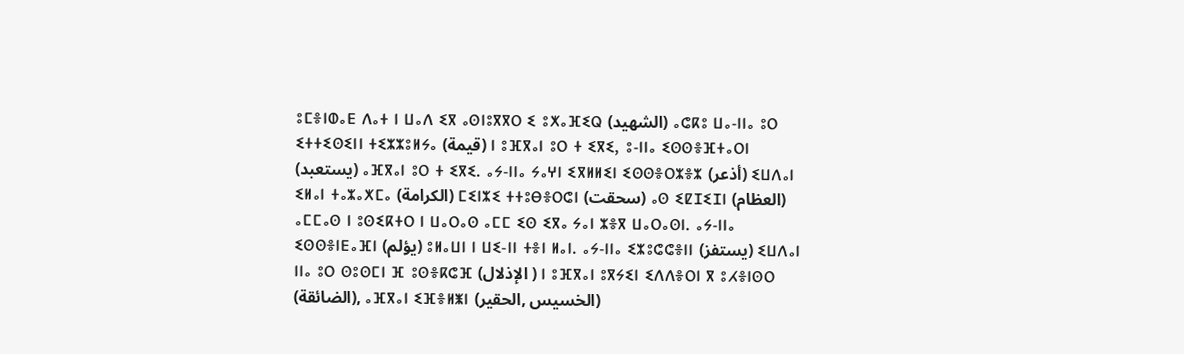ⵓⵎⴻⵏⵀⴰⴹ ⴷⴰⵜ ⵏ ⵡⴰⴷ ⵉⴳ ⴰⵙⵏⵓⴳⴳⵔ ⵉ ⵓⵅⴰⴼⵉⵕ (الشهيد) ⴰⵛⴽⵓ ⵡⴰ-ⵏⵏⴰ ⵓⵔ ⵉⵜⵜⵉⵙⵉⵏⵏ ⵜⵉⵣⵣⵓⵍⵢⴰ (قيمة) ⵏ ⵓⴼⴳⴰⵏ ⵓⵔ ⵜ ⵉⴳⵉ, ⵓ-ⵏⵏⴰ ⵉⵙⵙⴻⴼⵜⴰⵔⵏ (يستعبد) ⴰⴼⴳⴰⵏ ⵓⵔ ⵜ ⵉⴳⵉ. ⴰⵢ-ⵏⵏⴰ ⵢⴰⵖⵏ ⵉⴳⵍⵍⵉⵏ ⵉⵙⵙⴻⵔⵣⴻⵣ (أذعر) ⵉⵡⴷⴰⵏ ⵉⵍⴰⵏ ⵜⴰⵣⴰⵅⵎⴰ (الكرامة) ⵎⵉⵏⵣⵉ ⵜⵜⵓⴱⴻⵔⵛⵏ (سحقت) ⴰⵙ ⵉⵇⵊⵉⵊⵏ (العظام) ⴰⵎⵎⴰⵙ ⵏ ⵓⵙⵉⴽⵜⵔ ⵏ ⵡⴰⵔⴰⵙ ⴰⵎⵎ ⵉⵙ ⵉⴳⴰ ⵢⴰⵏ ⵣⴻⴳ ⵡⴰⵔⴰⵙⵏ. ⴰⵢ-ⵏⵏⴰ ⵉⵙⵙⴻⵏⴹⴰⴼⵏ (يؤلم) ⵓⵍⴰⵡⵏ ⵏ ⵡⵉ-ⵏⵏ ⵜⴻⵏ ⵍⴰⵏ. ⴰⵢ-ⵏⵏⴰ ⵉⵣⵓⵛⵛⴻⵏⵏ (يستفز) ⵉⵡⴷⴰⵏ ⵏⵏⴰ ⵓⵔ ⵙⵓⵙⵎⵏ ⴼ ⵓⵙⴻⴽⵛⴼ (الإذلال ) ⵏ ⵓⴼⴳⴰⵏ ⵓⴳⵢⵉⵏ ⵉⴷⴷⴻⵔⵏ ⴳ ⵓⵃⴻⵏⵙⵔ (الضائقة), ⴰⴼⴳⴰⵏ ⵉⴼⴻⵍⵥⵏ (الخسيس ,الحقير)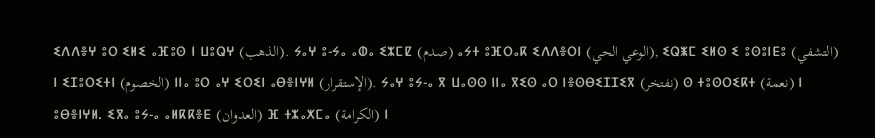ⵉⴷⴷⴻⵖ ⵓⵔ ⵉⵍⵉ ⴰⴼⵓⵙ ⵏ ⵡⵓⵕⵖ (الذهب). ⵢⴰⵖ ⵓ-ⵢⴰ ⴰⵀⴰ ⵉⵣⵎⵇ (صدم) ⴰⵢⵜ ⵓⴼⵔⴰⴽ ⵉⴷⴷⴻⵔⵏ (الوعي الحي), ⵉⵕⵥⵎ ⵉⵍⵙ ⵉ ⵓⵙⵓⵏⴹⵓ (التشفي) ⵏ ⵉⵊⵓⵔⵉⵜⵏ (الخصوم) ⵏⵏⴰ ⵓⵔ ⴰⵖ ⵉⵔⵉⵏ ⴰⴱⴻⵏⵖⵍ (الإستقرار). ⵢⴰⵖ ⵓⵢ-ⴰ ⴳ ⵡⴰⵙⵙ ⵏⵏⴰ ⴳⵉⵙ ⴰⵔ ⵏⴻⵙⴱⵉⵊⵊⵉⴳ (نفتخر) ⵙ ⵜⵓⵙⵔⵉⴽⵜ (نعمة) ⵏ ⵓⴱⴻⵏⵖⵍ. ⵉⴳⴰ ⵓⵢ-ⴰ ⴰⵍⴽⴽⴻⴹ (العدوان) ⴼ ⵜⵣⴰⵅⵎⴰ (الكرامة) ⵏ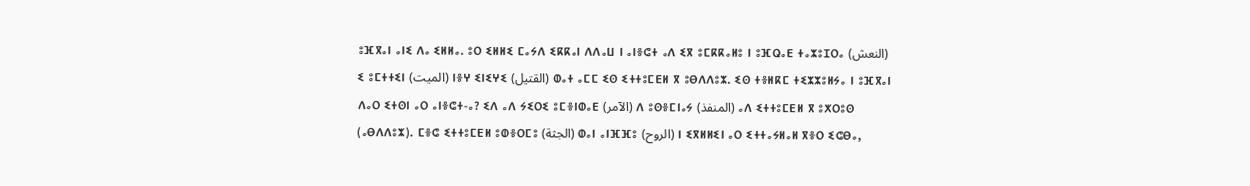ⵓⴼⴳⴰⵏ ⴰⵏⵉ ⴷⴰ ⵉⵍⵍⴰ. ⵓⵔ ⵉⵍⵍⵉ ⵎⴰⵢⴷ ⵉⴽⴽⴰⵏ ⴷⴷⴰⵡ ⵏ ⴰⵏⴻⵛⵜ ⴰⴷ ⵉⴳ ⵓⵎⴽⴽⴰⵍⵓ ⵏ ⵓⴼⵕⴰⴹ ⵜⴰⵣⵓⵊⵔⴰ (النعش) ⵉ ⵓⵎⵜⵜⵉⵏ (الميت) ⵏⴻⵖ ⵉⵏⵉⵖⵉ (القتيل) ⵀⴰⵜ ⴰⵎⵎ ⵉⵙ ⵉⵜⵜⵓⵎⴹⵍ ⴳ ⵓⴱⴷⴷⵓⵣ. ⵉⵙ ⵜⴻⵍⴽⵎ ⵜⵉⵣⵣⵓⵍⵢⴰ ⵏ ⵓⴼⴳⴰⵏ ⴷⴰⵔ ⵉⵜⵙⵏ ⴰⵔ ⴰⵏⴻⵛⵜ-ⴰ? ⵉⴷ ⴰⴷ ⵢⵉⵔⵉ ⵓⵎⴻⵏⵀⴰⴹ (الآمر) ⴷ ⵓⵙⴻⵎⵏⴰⵢ (المنفذ) ⴰⴷ ⵉⵜⵜⵓⵎⴹⵍ ⴳ ⵓⵅⵔⵓⵙ (ⴰⴱⴷⴷⵓⵣ). ⵎⴻⵛ ⵉⵜⵜⵓⵎⴹⵍ ⵓⵀⴻⵔⵎⵓ (الجثة) ⵀⴰⵏ ⴰⵏⴼⴼⵓ (الروح) ⵏ ⵉⴳⵍⵍⵉⵏ ⴰⵔ ⵉⵜⵜⴰⵢⵍⴰⵍ ⴳⴻⵔ ⵉⵛⴱⴰ,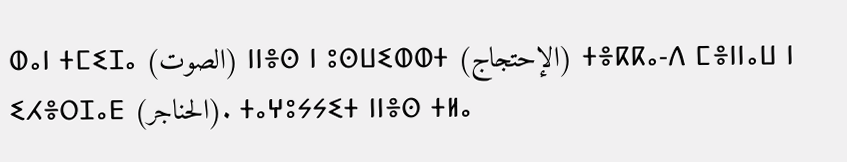ⵀⴰⵏ ⵜⵎⵉⵊⴰ (الصوت) ⵏⵏⴻⵙ ⵏ ⵓⵙⵡⵉⵀⵀⵜ (الإحتجاج) ⵜⴻⴽⴽⴰ-ⴷ ⵎⴻⵏⵏⴰⵡ ⵏ ⵉⵃⴻⵔⵊⴰⴹ (الحناجر). ⵜⴰⵖⵓⵢⵢⵉⵜ ⵏⵏⴻⵙ ⵜⵍⴰ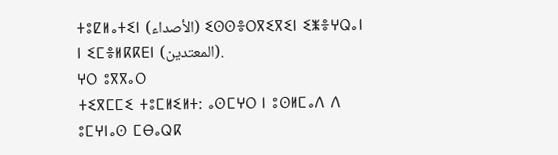ⵜⵓⵇⵍⴰⵜⵉⵏ (الأصداء) ⵉⵙⵙⴻⵔⴳⵉⴳⵉⵏ ⵉⵥⴻⵖⵕⴰⵏ ⵏ ⵉⵎⴻⵍⴽⴽⴹⵏ (المعتدين).
ⵖⵔ ⵓⴳⴳⴰⵔ
ⵜⵉⴳⵎⵎⵉ ⵜⵓⵎⵍⵉⵍⵜ: ⴰⵙⵎⵖⵔ ⵏ ⵓⵙⵍⵎⴰⴷ ⴷ ⵓⵎⵖⵏⴰⵙ ⵎⴱⴰⵕⴽ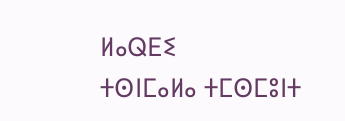ⵍⴰⵕⴹⵉ
ⵜⵙⵏⵎⴰⵍⴰ ⵜⵎⵙⵎⵓⵏⵜ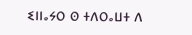ⵉⵏⵏⴰⵢⵔ ⵙ ⵜⴷⵔⴰⵡⵜ ⴷ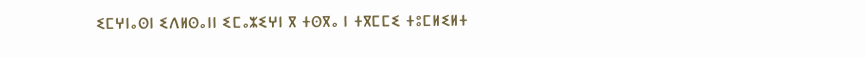ⵉⵎⵖⵏⴰⵙⵏ ⵉⴷⵍⵙⴰⵏⵏ ⵉⵎⴰⵣⵉⵖⵏ ⴳ ⵜⵙⴳⴰ ⵏ ⵜⴳⵎⵎⵉ ⵜⵓⵎⵍⵉⵍⵜ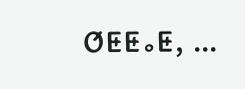ⵚⵟⵟⴰⵟ, ...